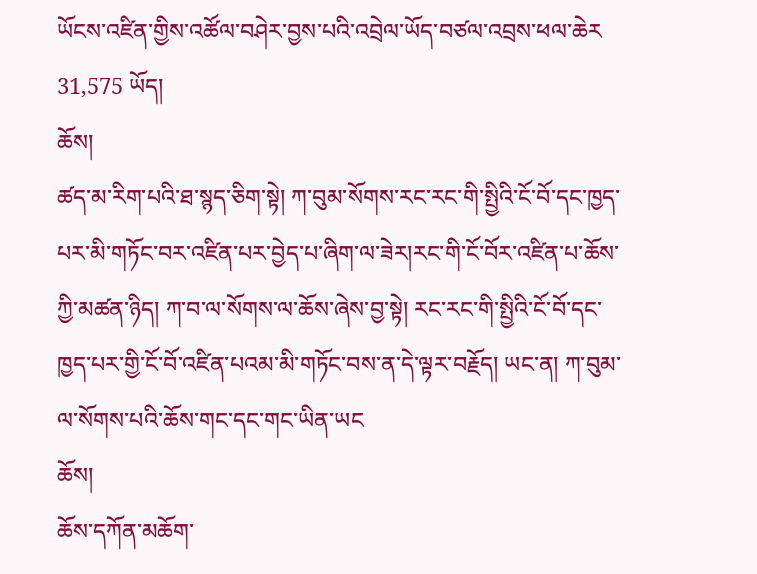ཡོངས་འཛིན་གྱིས་འཚོལ་བཤེར་བྱས་པའི་འབྲེལ་ཡོད་བཙལ་འབྲས་ཕལ་ཆེར 31,575 ཡོད།
ཆོས།
ཚད་མ་རིག་པའི་ཐ་སྙད་ཅིག་སྟེ། ཀ་བུམ་སོགས་རང་རང་གི་སྤྱིའི་ངོ་བོ་དང་ཁྱད་པར་མི་གཏོང་བར་འཛིན་པར་བྱེད་པ་ཞིག་ལ་ཟེར།རང་གི་ངོ་བོར་འཛིན་པ་ཆོས་ཀྱི་མཚན་ཉིད། ཀ་བ་ལ་སོགས་ལ་ཆོས་ཞེས་བྱ་སྟེ། རང་རང་གི་སྤྱིའི་ངོ་བོ་དང་ཁྱད་པར་གྱི་ངོ་བོ་འཛིན་པའམ་མི་གཏོང་བས་ན་དེ་ལྟར་བརྗོད། ཡང་ན། ཀ་བུམ་ལ་སོགས་པའི་ཆོས་གང་དང་གང་ཡིན་ཡང
ཆོས།
ཆོས་དཀོན་མཆོག་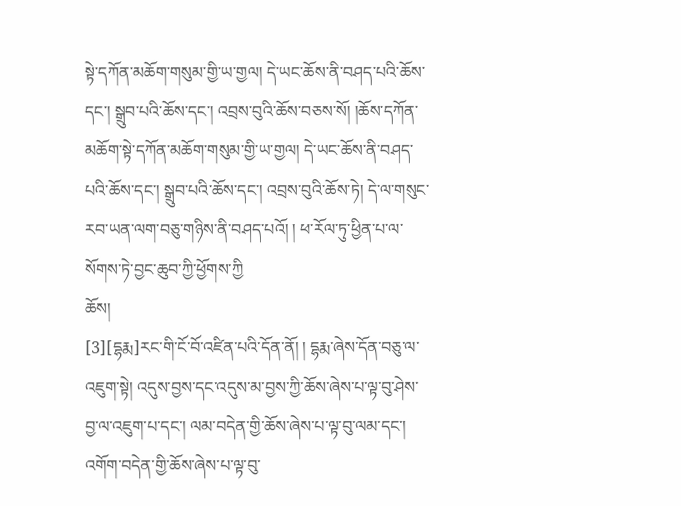སྟེ་དཀོན་མཆོག་གསུམ་གྱི་ཡ་གྱལ། དེ་ཡང་ཆོས་ནི་བཤད་པའི་ཆོས་དང་། སྒྲུབ་པའི་ཆོས་དང་། འབྲས་བུའི་ཆོས་བཅས་སོ། །ཆོས་དཀོན་མཆོག་སྟེ་དཀོན་མཆོག་གསུམ་གྱི་ཡ་གྱལ། དེ་ཡང་ཆོས་ནི་བཤད་པའི་ཆོས་དང་། སྒྲུབ་པའི་ཆོས་དང་། འབྲས་བུའི་ཆོས་ཏེ། དེ་ལ་གསུང་རབ་ཡན་ལག་བཅུ་གཉིས་ནི་བཤད་པའོ། ། ཕ་རོལ་ཏུ་ཕྱིན་པ་ལ་སོགས་ཏེ་བྱང་ཆུབ་ཀྱི་ཕྱོགས་ཀྱི
ཆོས།
[3][དྷརྨ]རང་གི་ངོ་བོ་འཛིན་པའི་དོན་ནོ། ། དྷརྨ་ཞེས་དོན་བཅུ་ལ་འཇུག་སྟེ། འདུས་བྱས་དང་འདུས་མ་བྱས་ཀྱི་ཆོས་ཞེས་པ་ལྟ་བུ་ཤེས་བྱ་ལ་འཇུག་པ་དང་། ལམ་བདེན་གྱི་ཆོས་ཞེས་པ་ལྟ་བུ་ལམ་དང་། འགོག་བདེན་གྱི་ཆོས་ཞེས་པ་ལྟ་བུ་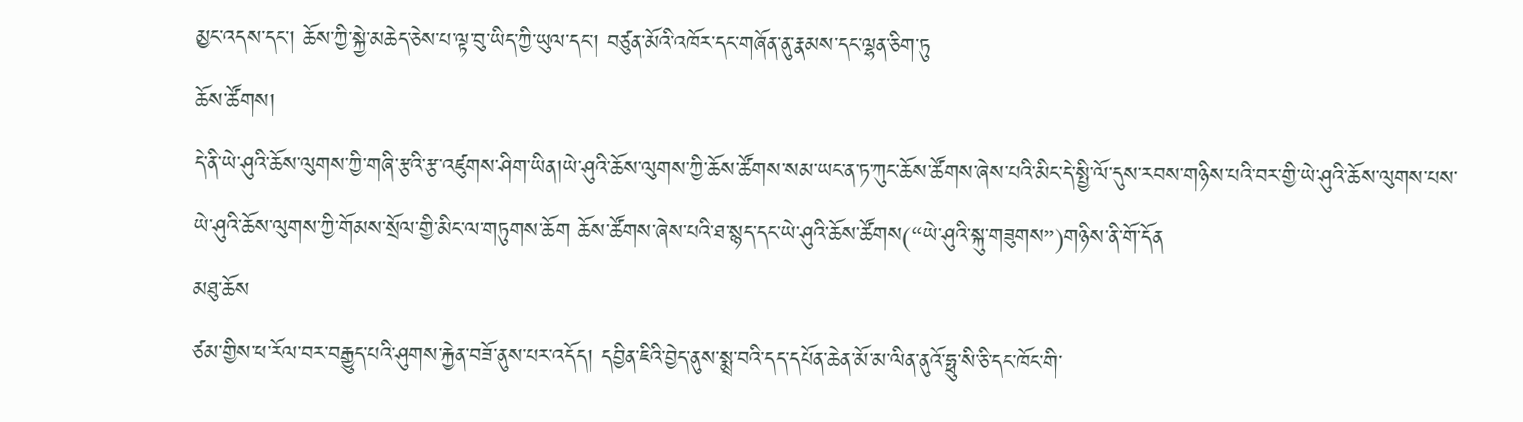མྱང་འདས་དང་། ཆོས་ཀྱི་སྐྱེ་མཆེད་ཅེས་པ་ལྟ་བུ་ཡིད་ཀྱི་ཡུལ་དང་། བཙུན་མོའི་འཁོར་དང་གཞོན་ནུ་རྣམས་དང་ལྷན་ཅིག་ཏུ
ཆོས་ཚོགས།
དེ་ནི་ཡེ་ཤུའི་ཆོས་ལུགས་ཀྱི་གཞི་རྩའི་རྩ་འཛུགས་ཤིག་ཡིན།ཡེ་ཤུའི་ཆོས་ལུགས་ཀྱི་ཆོས་ཚོགས་སམ་ཡང་ན་ཏ་ཀུང་ཆོས་ཚོགས་ཞེས་པའི་མིང་དེ་སྤྱི་ལོ་དུས་རབས་གཉིས་པའི་བར་གྱི་ཡེ་ཤུའི་ཆོས་ལུགས་པས་ཡེ་ཤུའི་ཆོས་ལུགས་ཀྱི་གོམས་སྲོལ་གྱི་མིང་ལ་གཏུགས་ཆོག ཆོས་ཚོགས་ཞེས་པའི་ཐ་སྙད་དང་ཡེ་ཤུའི་ཆོས་ཚོགས(“ཡེ་ཤུའི་སྐུ་གཟུགས”)གཉིས་ནི་གོ་དོན
མཐུ་ཆོས
ཙམ་གྱིས་ཕ་རོལ་བར་བརྒྱུད་པའི་ཤུགས་རྐྱེན་བཟོ་ནུས་པར་འདོད། དབྱིན་ཇིའི་བྱེད་ནུས་སྨྲ་བའི་དད་དཔོན་ཆེན་མོ་མ་ལིན་ནུའོ་ཧྥུ་སི་ཅི་དང་ཁོང་གི་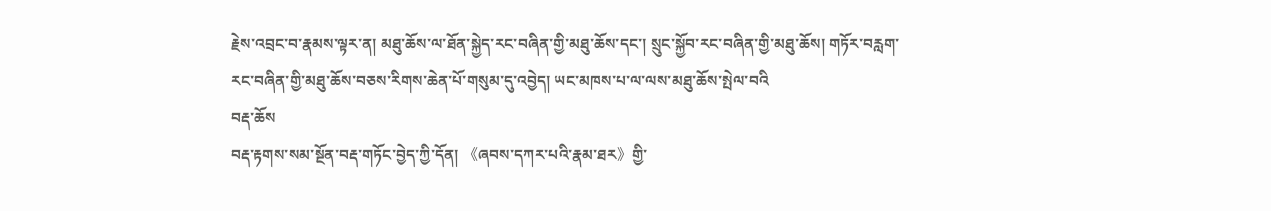རྗེས་འབྲང་བ་རྣམས་ལྟར་ན། མཐུ་ཆོས་ལ་ཐོན་སྐྱེད་རང་བཞིན་གྱི་མཐུ་ཆོས་དང་། སྲུང་སྐྱོབ་རང་བཞིན་གྱི་མཐུ་ཆོས། གཏོར་བརླག་རང་བཞིན་གྱི་མཐུ་ཆོས་བཅས་རིགས་ཆེན་པོ་གསུམ་དུ་འབྱེད། ཡང་མཁས་པ་ལ་ལས་མཐུ་ཆོས་སྤེལ་བའི
བརྡ་ཆོས
བརྡ་རྟགས་སམ་སྔོན་བརྡ་གཏོང་བྱེད་ཀྱི་དོན། 《ཞབས་དཀར་པའི་རྣམ་ཐར》གྱི་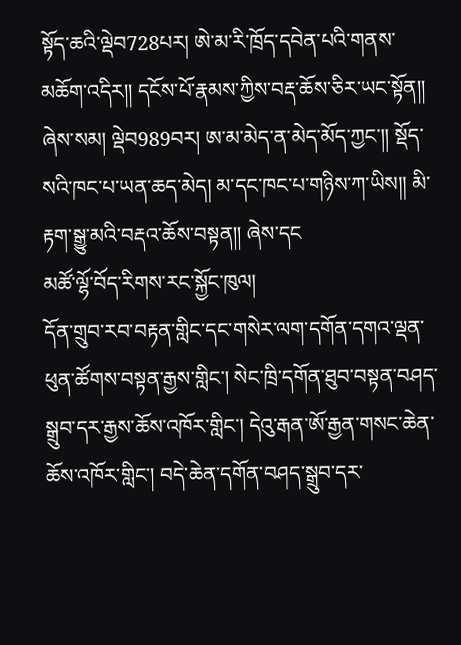སྟོད་ཆའི་ལྡེབ728པར། ཨེ་མ་རི་ཁྲོད་དབེན་པའི་གནས་མཆོག་འདིར།། དངོས་པོ་རྣམས་ཀྱིས་བརྡ་ཆོས་ཅིར་ཡང་སྟོན།། ཞེས་སམ། ལྡེབ989བར། ཨ་མ་མེད་ན་མེད་མོད་ཀྱང་།། སྡོད་སའི་ཁང་པ་ཡན་ཆད་མེད། མ་དང་ཁང་པ་གཉིས་ཀ་ཡིས།། མི་རྟག་སྒྱུ་མའི་བརྡའ་ཆོས་བསྟན།། ཞེས་དང
མཚོ་ལྷོ་བོད་རིགས་རང་སྐྱོང་ཁུལ།
དོན་གྲུབ་རབ་བརྟན་གླིང་དང་གསེར་ལག་དགོན་དགའ་ལྡན་ཕུན་ཚོགས་བསྟན་རྒྱས་གླིང་། སེང་ཁྲི་དགོན་ཐུབ་བསྟན་བཤད་སྒྲུབ་དར་རྒྱས་ཆོས་འཁོར་གླིང་། དེའུ་རྒན་ཨོ་རྒྱན་གསང་ཆེན་ཆོས་འཁོར་གླིང་། བདེ་ཆེན་དགོན་བཤད་སྒྲུབ་དར་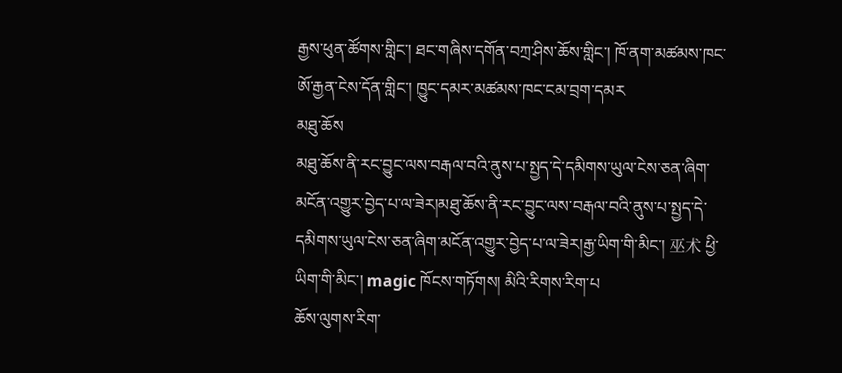རྒྱས་ཕུན་ཚོགས་གླིང་། ཐང་གཞིས་དགོན་བཀྲ་ཤིས་ཆོས་གླིང་། ཁོ་ནག་མཚམས་ཁང་ཨོ་རྒྱན་ངེས་དོན་གླིང་། ཁྱུང་དམར་མཚམས་ཁང་ངམ་བྲག་དམར
མཐུ་ཆོས
མཐུ་ཆོས་ནི་རང་བྱུང་ལས་བརྒལ་བའི་ནུས་པ་སྤྱད་དེ་དམིགས་ཡུལ་ངེས་ཅན་ཞིག་མངོན་འགྱུར་བྱེད་པ་ལ་ཟེར།མཐུ་ཆོས་ནི་རང་བྱུང་ལས་བརྒལ་བའི་ནུས་པ་སྤྱད་དེ་དམིགས་ཡུལ་ངེས་ཅན་ཞིག་མངོན་འགྱུར་བྱེད་པ་ལ་ཟེར།རྒྱ་ཡིག་གི་མིང་། 巫术 ཕྱི་ཡིག་གི་མིང་། magic ཁོངས་གཏོགས། མིའི་རིགས་རིག་པ
ཆོས་ལུགས་རིག་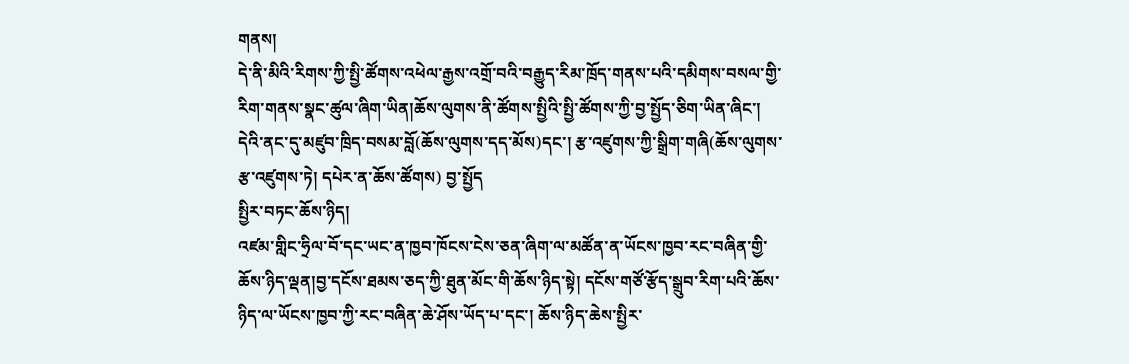གནས།
དེ་ནི་མིའི་རིགས་ཀྱི་སྤྱི་ཚོགས་འཕེལ་རྒྱས་འགྲོ་བའི་བརྒྱུད་རིམ་ཁྲོད་གནས་པའི་དམིགས་བསལ་གྱི་རིག་གནས་སྣང་ཚུལ་ཞིག་ཡིན།ཆོས་ལུགས་ནི་ཚོགས་སྤྱིའི་སྤྱི་ཚོགས་ཀྱི་བྱ་སྤྱོད་ཅིག་ཡིན་ཞིང་། དེའི་ནང་དུ་མཛུབ་ཁྲིད་བསམ་བློ(ཆོས་ལུགས་དད་མོས)དང་། རྩ་འཛུགས་ཀྱི་སྒྲིག་གཞི(ཆོས་ལུགས་རྩ་འཛུགས་ཏེ། དཔེར་ན་ཆོས་ཚོགས) བྱ་སྤྱོད
སྤྱིར་བཏང་ཆོས་ཉིད།
འཛམ་གླིང་ཧྲིལ་བོ་དང་ཡང་ན་ཁྱབ་ཁོངས་ངེས་ཅན་ཞིག་ལ་མཚོན་ན་ཡོངས་ཁྱབ་རང་བཞིན་གྱི་ཆོས་ཉིད་ལྡན།བྱ་དངོས་ཐམས་ཅད་ཀྱི་ཐུན་མོང་གི་ཆོས་ཉིད་སྟེ། དངོས་གཙོ་རྩོད་སྒྲུབ་རིག་པའི་ཆོས་ཉིད་ལ་ཡོངས་ཁྱབ་ཀྱི་རང་བཞིན་ཆེ་ཤོས་ཡོད་པ་དང་། ཆོས་ཉིད་ཆེས་སྤྱིར་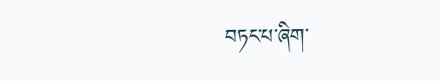བཏང་པ་ཞིག་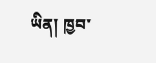ཡིན། ཁྱབ་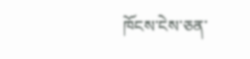ཁོངས་ངེས་ཅན་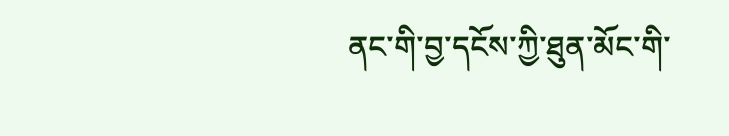ནང་གི་བྱ་དངོས་ཀྱི་ཐུན་མོང་གི་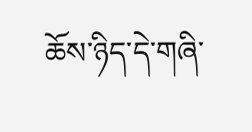ཆོས་ཉིད་དེ་གཞི་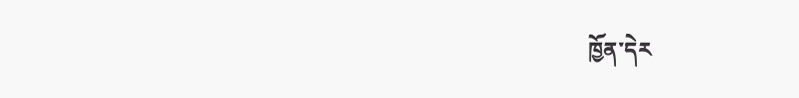ཁྱོན་དེར